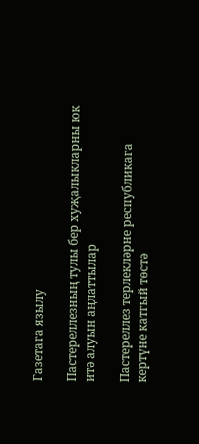Газетага язылу

Пастереллезның тулы бер хуҗалыкларны юк итә алуын аңлаттылар

Пастереллез терлекләрне республикага кертүне катгый төстә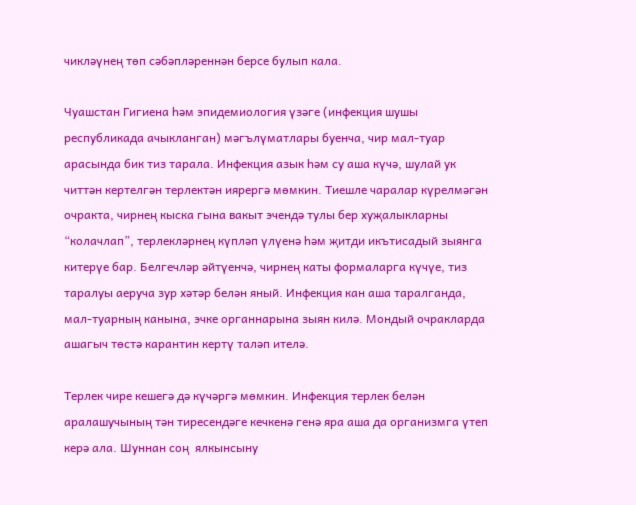чикләүнең төп сәбәпләреннән берсе булып кала.

Чуашстан Гигиена һәм эпидемиология үзәге (инфекция шушы республикада ачыкланган) мәгълүматлары буенча, чир мал-туар арасында бик тиз тарала. Инфекция азык һәм су аша күчә, шулай ук читтән кертелгән терлектән иярергә мөмкин. Тиешле чаралар күрелмәгән очракта, чирнең кыска гына вакыт эчендә тулы бер хуҗалыкларны “колачлап”, терлекләрнең күпләп үлүенә һәм җитди икътисадый зыянга китерүе бар. Белгечләр әйтүенчә, чирнең каты формаларга күчүе, тиз таралуы аеруча зур хәтәр белән яный. Инфекция кан аша таралганда, мал-туарның канына, эчке органнарына зыян килә. Мондый очракларда ашагыч төстә карантин кертү таләп ителә.

Терлек чире кешегә дә күчәргә мөмкин. Инфекция терлек белән аралашучының тән тиресендәге кечкенә генә яра аша да организмга үтеп керә ала. Шуннан соң  ялкынсыну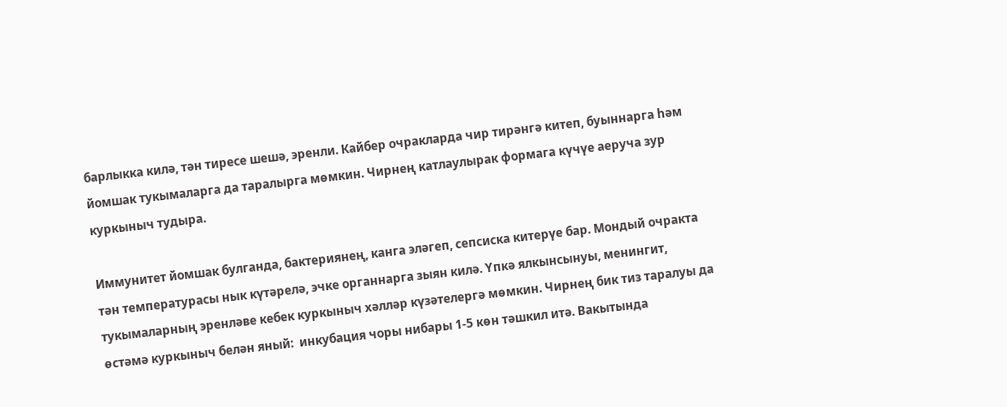барлыкка килә, тән тиресе шешә, эренли. Кайбер очракларда чир тирәнгә китеп, буыннарга һәм йомшак тукымаларга да таралырга мөмкин. Чирнең катлаулырак формага күчүе аеруча зур куркыныч тудыра.

Иммунитет йомшак булганда, бактериянең, канга эләгеп, сепсиска китерүе бар. Мондый очракта тән температурасы нык күтәрелә, эчке органнарга зыян килә. Үпкә ялкынсынуы, менингит, тукымаларның эренләве кебек куркыныч хәлләр күзәтелергә мөмкин. Чирнең бик тиз таралуы да өстәмә куркыныч белән яный:  инкубация чоры нибары 1-5 көн тәшкил итә. Вакытында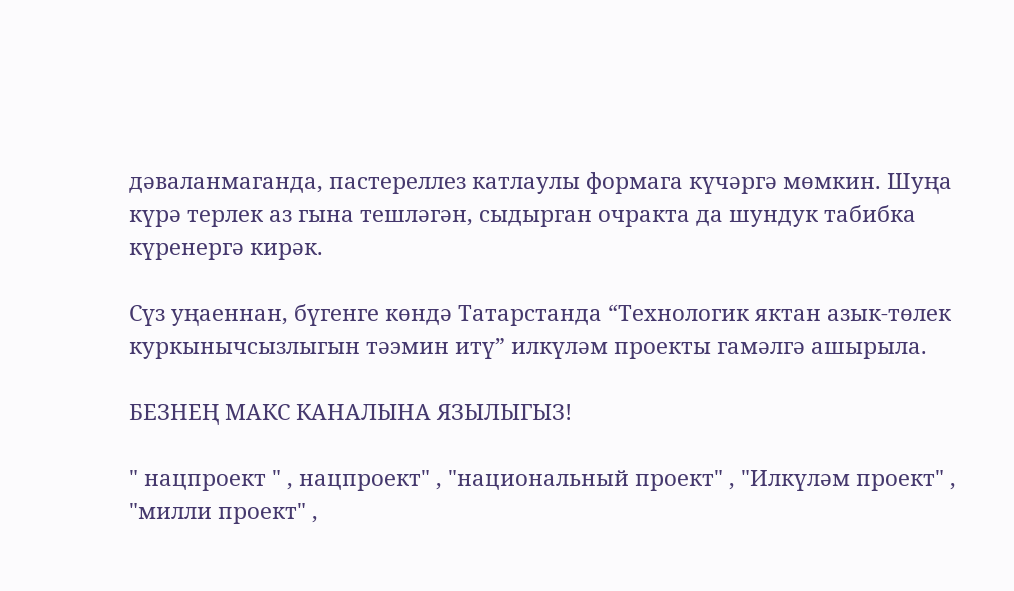дәваланмаганда, пастереллез катлаулы формага күчәргә мөмкин. Шуңа күрә терлек аз гына тешләгән, сыдырган очракта да шундук табибка күренергә кирәк.

Сүз уңаеннан, бүгенге көндә Татарстанда “Технологик яктан азык-төлек куркынычсызлыгын тәэмин итү” илкүләм проекты гамәлгә ашырыла.

БЕЗНЕҢ МАКС КАНАЛЫНА ЯЗЫЛЫГЫЗ!

" нацпроект " , нацпроект" , "национальный проект" , "Илкүләм проект" , "милли проект" ,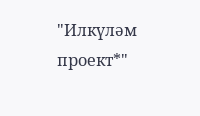"Илкүләм проект*"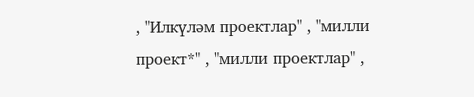, "Илкүләм проектлар" , "милли проект*" , "милли проектлар" ,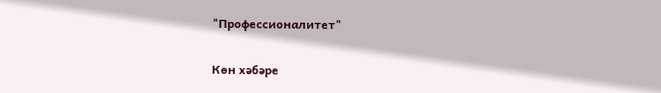"Профессионалитет"

Көн хәбәре